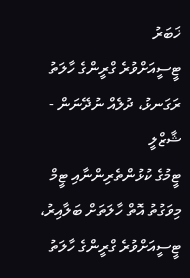ޚަބަރު
ޓީސީއަށްވުރެ ގްރީންގެ ހާލަތު ރަގަނޅު، ދުލެއް ނުދޭނަން - ޝާޒްލީ
ޓީމުގެ ކުޅުންތެރިންނާއި ޓީމް މިވަގުތު އޮތް ހާލަތަށް ބަލާއިރު، ޓީސީއަށްވުރެ ގްރީންގެ ހާލަތު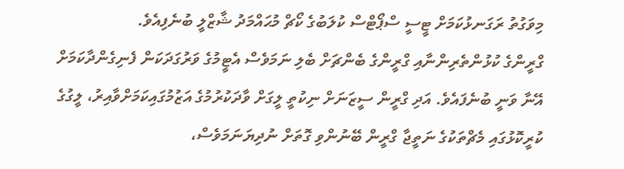މިވަގުތު ރަގަނޅުކަމަށް ޓީސީ ސްޕޯޓްސް ކުލަބުގެ ކޯޗް މުޙައްމަދު ޝާޒްލީ ބުނެފިއެވެ.
ގްރީންގެ ކުޅުންތެރިންނާއި ގްރީންގެ ބެންޗަށް ބެލި ނަމަވެސް އެޓީމުގެ ވަރުގަދަކަން ފެނިގެންދާކަމަށް އޭނާ ވަނީ ބުނެފައެވެ. އަދި ގްރީން ސީޒަނަށް ނިކުތީ ލީގަށް ވާދަކުރުމުގެ އަޒުމުގައިކަމަށްވާއިރު، ލީގުގެ ކުރީކޮޅުގައި މެޗްތަކުގެ ނަތީޖާ ގްރީން ބޭނުންވި ގޮތަށް ނުދިޔަނަމަވެސް،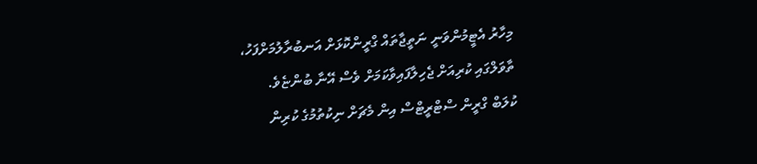މިހާރު އެޓީމުންވަނީ ނަތީޖާތައް ގްރީންކޮޅަށް އަނބުރާލުމަށްފަހު، ތާވަލްގައި ކުރިއަށް ޖެހިލާފައިވާކަމަށް ވެސް އޭނާ ބުންޏެވެ.
ކުލަބް ގްރީން ސްޓްރީޓްސް އިން މެޗަށް ނިކުތުމުގެ ކުރިން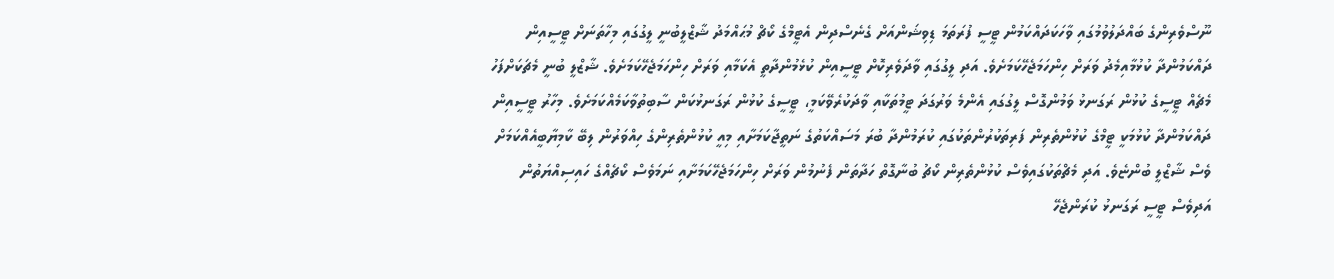ނޫސްވެރިންގެ ބައްދަލުވުމުގައި ވާހަކަދައްކަމުން ޓީސީ ފުރަތަމަ ޑިވިޝަންއަށް ގެނެސްދިން އެޓީމްގެ ކޯޗް މުޙައްމަދު ޝާޒްލީބުނީ ލީގުގައި މިހާތަނަށް ޓީސީއިން ދައްކަމުންދާ ކުޅުމާއިމެދު ވަރަށް ހިންހަމަޖެހޭކަމަށެވެ. އަދި ލީގުގައި ވާދަވެރިކޮށް ޓީސީއިން ކުޅެމުންދާތީ އެކަމާއި ވަރަށް ހިންހަމަޖެހޭކަމަށެވެ. ޝާޒްލީ ބުނީ މެޗަކަށްފަހު މެޗެއް ޓީސީގެ ކުޅުން ރަގަނޅު ވަމުންގޮސް ލީގުގައި އެންމެ ވަރުގަދަ ޓީމުތަކާއި ވާދަކުރެވޭކަމީ، ޓީސީގެ ކުޅުން ރަގަނޅުކަން ސާބިތުވާކަމެއްކަމަށެވެ. މިހާރު ޓީސީއިން ދައްކަމުންދާ ކުޅުމަކީ ޓީމްގެ ކުޅުންތެރިން ފަރިތަކުރުންތަކުގައި ކުރަމުންދާ ބުރަ މަސައްކަތުގެ ނަތީޖާކަމަށާއި މިއީ ކުޅުންތެރިންގެ ހިއްވަރުން ލިބޭ ކާމިޔާބީއެއްކަމަށް ވެސް ޝާޒްލީ ބުންޏެވެ. އަދި މެޗްތަކުގައިވެސް ކުޅުންތެރިން ކޯޗު ބުނާގޮތް ހަދާތަން ފެނުމުން ވަރަށް ހިންހަމަޖެހޭކަމަށާއި ނަމަވެސް ކޯޗެއްގެ ހައިސިއްޔަތުން އަދިވެސް ޓީސީ ރަގަނޅު ކުރަންޖެހޭ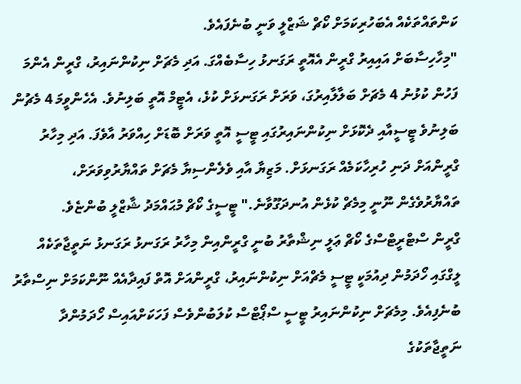ކަންތައްތަކެއް އެބަހުރިކަމަށް ކޯޗް ޝަޒްލީ ވަނީ ބުނެފައެވެ.
"މިހާހިސާބަށް އައިއިރު ގްރީން އެއޮތީ ރަގަނޅު ހިސާބެއްގަ. އަދި މެޗަށް ނިކުންނައިރު، ގްރީން އެންމަ ފަހުން ކުޅުނު 4 މެޗަށް ބަލާލާއިރުގަ، ވަރަށް ރަގަނޅަށް ކުޅެ، އެޓީމް އޮތީ ބަލިނުވެ. އެހެންވީމަ 4 މެޗުން ބަލިނުވެ ޓީސީއާއި ދެކޮޅަށް ނިކުންނައިރުގައި ޓީސީ އޮތީ ވަރަށް ބޮޑަށް ހިއްވަރު އާވެފަ. އަދި މިހާރު ގްރީންއަށް ދަނި ހުރިހާކަމެއް ރަގަނޅަށް. މަޒިޔާ އާއި ވެލެންސިޔާ މެޗަށް ތައްޔާރުވިވަރަށް، ތައްޔާރުވެގެން ނޫނީ މިމެޗް ކުޅެން އުނދަގޫވާނެ." ޓީސީގެ ކޯޗް މުޙައްމަދު ޝާޒްލީ ބުންޏެވެ.
ގްރީން ސްޓްރީޓްސްގެ ކޯޗް ޢަލީ ނިޝްތާރު ބުނީ ގްރީންއިން މިހާރު ރަގަނޅު ރަގަނޅު ނަތީޖާތަކެއް ލީގްގައި ހޯދަމުން ދިއުމަކީ ޓީސީ މެޗްއަށް ނިކުންނައިރު، ގްރީންއަށް އޮތް ފައިދާއެއް ނޫންކަމަށް ނިސްތާރު ބުނެފިއެވެ. މިމެޗަށް ނިކުންނައިރު ޓީސީ ސްޕޯޓްސް ކުލަބުންވެސް ފަހަކަށްއައިސް ހޯދަމުންދާ ނަތީޖާތަކުގެ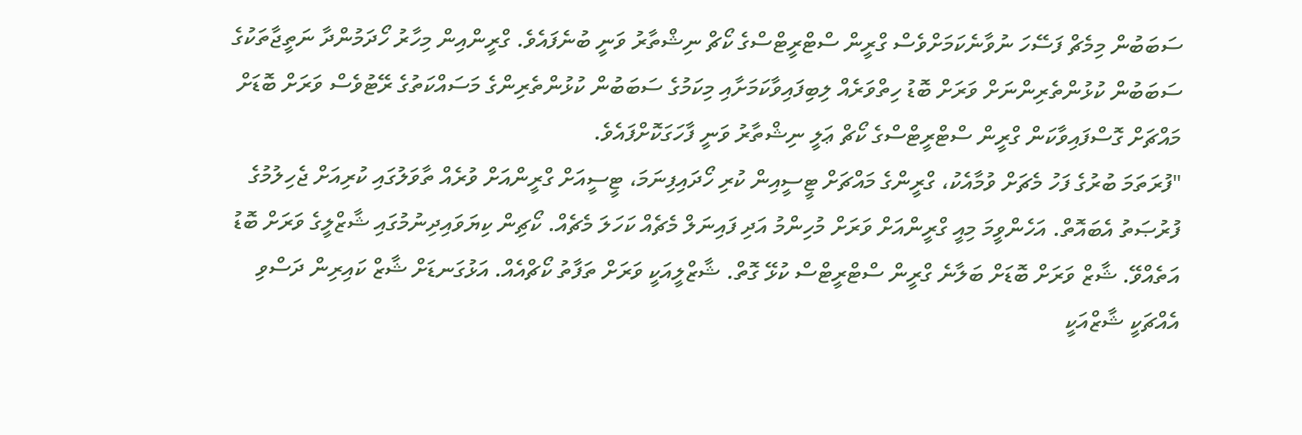ސަބަބުން މިމެޗް ފަސޭހަ ނުވާނެކަމަށްވެސް ގްރީން ސްޓްރީޓްސްގެ ކޯޗް ނިޝްތާރު ވަނީ ބުނެފައެވެ. ގްރީންއިން މިހާރު ހޯދަމުންދާ ނަތީޖާތަކުގެ ސަބަބުން ކުޅުންތެރިންނަށް ވަރަށް ބޮޑު ހިތްވަރެއް ލިބިފައިވާކަމަށާއި މިކަމުގެ ސަބަބުން ކުޅުންތެރިންގެ މަސައްކަތުގެ ރޭޓުވެސް ވަރަށް ބޮޑަށް މައްޗަށް ގޮސްފައިވާކަން ގްރީން ސްޓްރީޓްސްގެ ކޯޗް ޢަލީ ނިޝްތާރު ވަނީ ފާހަގަކޮށްފައެވެ.
"ފުރަތަމަ ބުރުގެ ފަހު މެޗަށް ވުމާއެކު، ގްރީންގެ މައްޗަށް ޓީސީއިން ކުރި ހޯދައިފިނަމަ، ޓީސީއަށް ގްރީންއަށް ވުރެއް ތާވަލުގައި ކުރިއަށް ޖެހިލުމުގެ ފުރުޞަތު އެބައޮތް. އަހެންވީމަ މިއީ ގްރީންއަށް ވަރަށް މުހިންމު އަދި ފައިނަލް މެޗެއް ކަހަލަ މެޗެއް. ކޯޗިން ކިޔަވައިދިނުމުގައި ޝާޒްލީގެ ވަރަށް ބޮޑު އަތެއްވޭ. ޝާޒް ވަރަށް ބޮޑަށް ބަލާނެ ގްރީން ސްޓްރީޓްސް ކުޅޭ ގޮތް. ޝާޒްލީއަކީ ވަރަށް ތަފާތު ކޯޗްއެއް. އަޅުގަނޑަށް ޝާޒް ކައިރިން ދަސްވި އެއްޗަކީ ޝާޒްއަކީ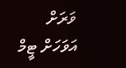ވަރަށް އަވަހަށް ޓީމް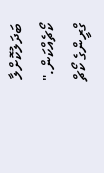ބަދަލުކޮށްލާ ކޯޗެއްކަން." ގްރީންގެ ކޯޗް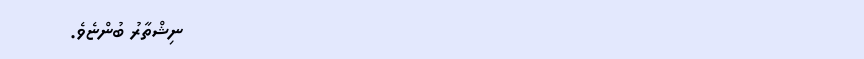ނިޝްތާރު ބުންޏެވެ.